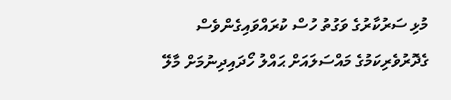މުޅި ސަރުކާރުގެ ވަގުތު ހުސް ކުރައްވައިގެންވެސް ގެދޮރުވެރިކަމުގެ މައްސަލައަށް ޙައްލު ހޯދައިދިނުމަށް މާލޭ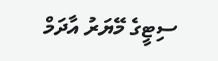ސިޓީގެ މޭޔަރު އާދަމް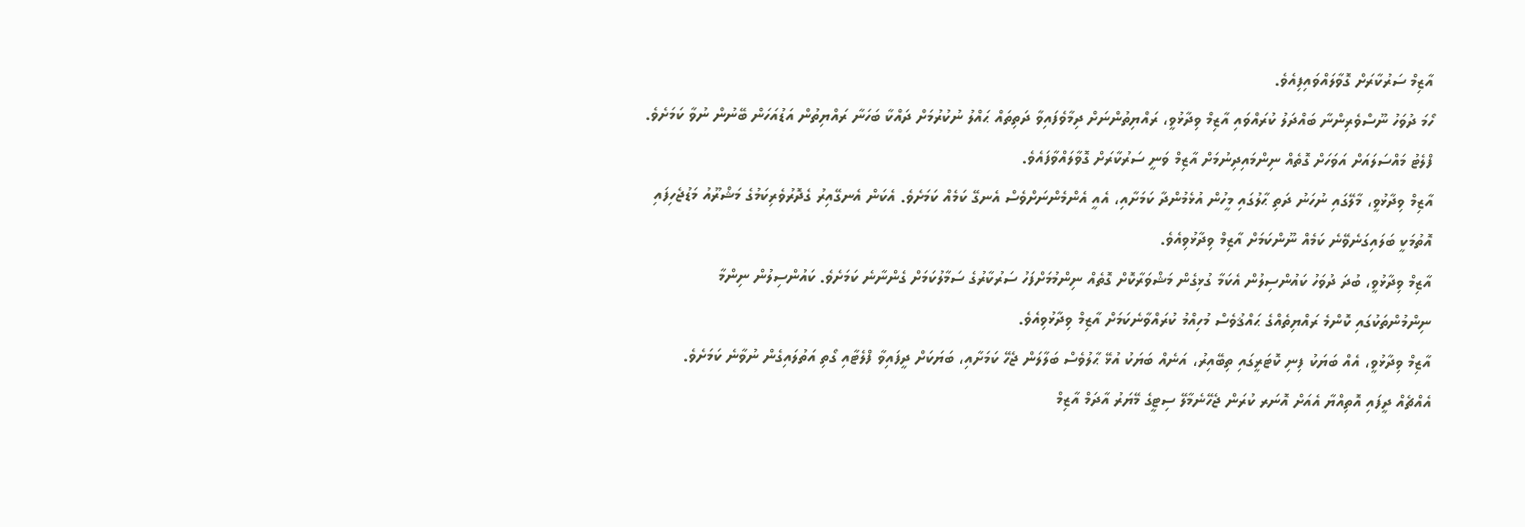އާޒިމް ސަރުކާރަށް ގޮވާލައްވައިފިއެވެ.
ހޯމަ ދުވަހު ނޫސްވެރިންނާ ބައްދަލު ކުރައްވައި އާޒިމް ވިދާޅުވީ، ރައްޔިތުންނަށް ދިމާވެފައިވާ ދަތިތައް ޙައްލު ނުކުރުމަށް ދައްކާ ބަހަނާ ރައްޔިތުން އަޑުއަހަން ބޭނުން ނުވާ ކަމަށެވެ.
ފްލެޓު މައްސަލައަށް އަވަހަށް ގޮތެއް ނިންމައިދިނުމަށް އާޒިމް ވަނީ ސަރުކާރަށް ގޮވާލައްވާފައެވެ.
އާޒިމް ވިދާޅުވީ، މާލޭގައި ނުހަނު ދަތި ޙާލުގައި މީހުން އުޅެމުންދާ ކަމަށާއި، އެއީ އެންމެންނަށްވެސް އެނގޭ ކަމެއް ކަމަށެވެ. އެކަން އެނގޭއިރު ގެދޮރުވެރިކަމުގެ މަޝްރޫއު މަޑުޖެހިފައި އޮތުމަކީ ބަލައިގަނެވޭނެ ކަމެއް ނޫންކަމަށް އާޒިމް ވިދާޅުވިއެވެ.
އާޒިމް ވިދާޅުވީ، ބުދަ ދުވަހު ކައުންސިލުން އެކަމާ ގުޅިގެން މަޝްވަރާކޮށް ގޮތެއް ނިންމުމަށްފަހު ސަރުކާރުގެ ސަމާލުކަމަށް ގެންނާނެ ކަމަށެވެ. ކައުންސިލުން ނިންމާ ނިންމުންތަކުގައި ކޮންމެ ރައްޔިތެއްގެ ޙައްޤުވެސް މުހިއްމު ކުރައްވާނެކަމަށް އާޒިމް ވިދާޅުވިއެވެ.
އާޒިމް ވިދާޅުވީ، އެއް ބަޔަކު ފިނި ކޮޓަރީގައި ތިބޭއިރު، އަނެއް ބަޔަކު އުޅޭ ޙާލުވެސް ބަލާލަން ޖެހޭ ކަމަށާއި، ބަޔަކަށް ދީފައިވާ ފްލެޓާއި ގޯތި އަތުލައިގެން ނުވާނެ ކަމަށެވެ.
އެއްޗެއް ދީފައި އޮތިއްޔާ އެއަށް އޮނަރ ކުރަން ޖެހޭނެމާލޭ ސިޓީގެ މޭޔަރު އާދަމް އާޒިމް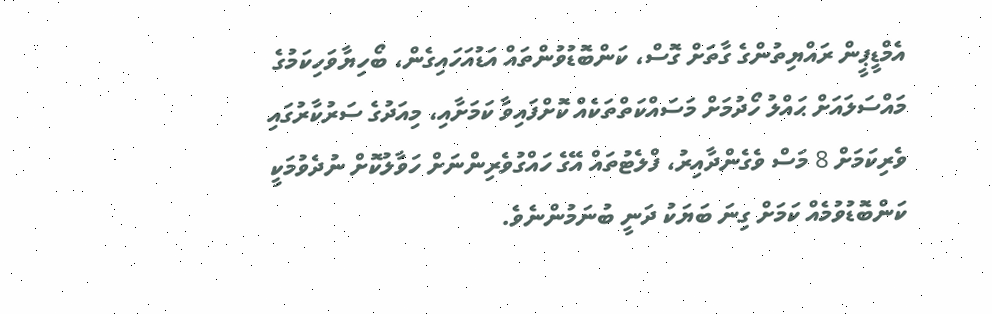އެމްޑީޕީން ރައްޔިތުންގެ ގާތަށް ގޮސް، ކަންބޮޑުވުންތައް އަޑުއަހައިގެން، ބޯހިޔާވަހިކަމުގެ މައްސަލައަށް ޙައްލު ހޯދުމަށް މަސައްކަތްތަކެއް ކޮށްފައިވާ ކަމަށާއި، މިއަދުގެ ސަރުކާރުގައި ވެރިކަމަށް 8 މަސް ވެގެންދާއިރު، ފްލެޓުތައް އޭގެ ހައްގުވެރިންނަށް ހަވާލުކޮށް ނުދެވުމަކީ ކަންބޮޑުވުމެއް ކަމަށް ގިނަ ބަޔަކު ދަނީ ބުނަމުންނެވެ.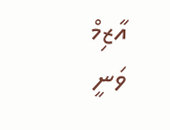އާޒިމް ވަނީ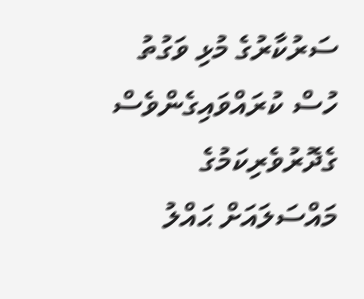ސަރުކާރުގެ މުޅި ވަގުތު ހުސް ކުރައްވައިގެންވެސް ގެދޮރުވެރިކަމުގެ މައްސަލައަށް ޙައްލު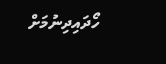ހޯދައިދިނުމަށް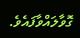ގޮވާލައްވާފައެވެ.